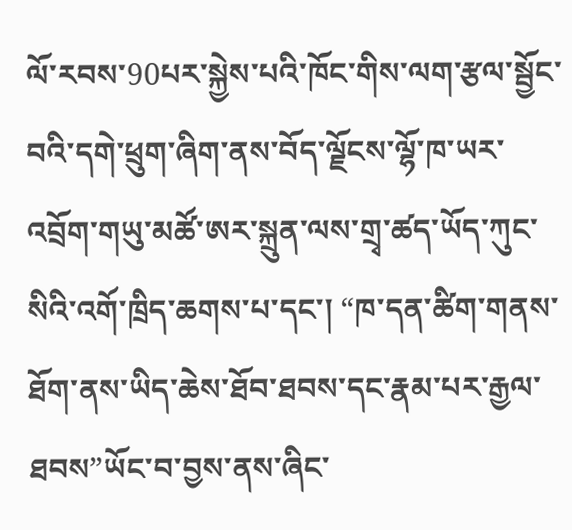ལོ་རབས་90པར་སྐྱེས་པའི་ཁོང་གིས་ལག་རྩལ་སྦྱོང་བའི་དགེ་ཕྲུག་ཞིག་ནས་བོད་ལྗོངས་ལྷོ་ཁ་ཡར་འབྲོག་གཡུ་མཚོ་ཨར་སྐྲུན་ལས་གྲྭ་ཚད་ཡོད་ཀུང་སིའི་འགོ་ཁྲིད་ཆགས་པ་དང་། “ཁ་དན་ཚིག་གནས་ཐོག་ནས་ཡིད་ཆེས་ཐོབ་ཐབས་དང་རྣམ་པར་རྒྱལ་ཐབས”ཡོང་བ་བྱས་ནས་ཞིང་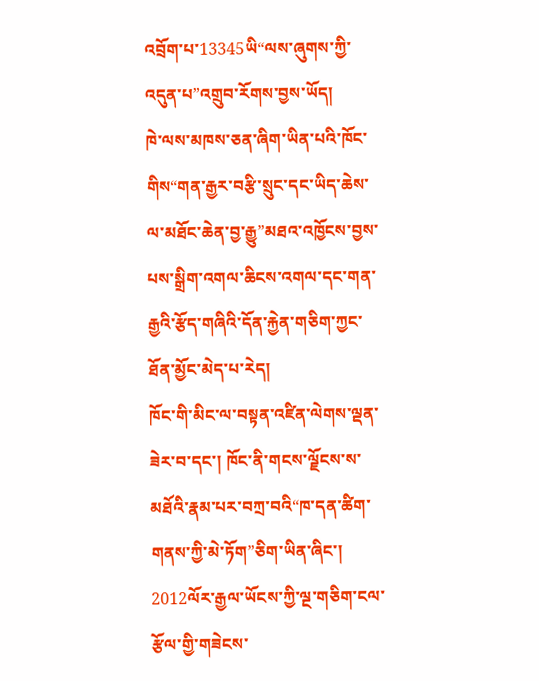འབྲོག་པ་13345ཡི“ལས་ཞུགས་ཀྱི་འདུན་པ”འགྲུབ་རོགས་བྱས་ཡོད།
ཁེ་ལས་མཁས་ཅན་ཞིག་ཡིན་པའི་ཁོང་གིས“གན་རྒྱར་བརྩི་སྲུང་དང་ཡིད་ཆེས་ལ་མཐོང་ཆེན་བྱ་རྒྱུ”མཐའ་འཁྱོངས་བྱས་པས་སྒྲིག་འགལ་ཆིངས་འགལ་དང་གན་རྒྱའི་རྩོད་གཞིའི་དོན་རྐྱེན་གཅིག་ཀྱང་ཐོན་མྱོང་མེད་པ་རེད།
ཁོང་གི་མིང་ལ་བསྟན་འཛིན་ལེགས་ལྡན་ཟེར་བ་དང་། ཁོང་ནི་གངས་ལྗོངས་ས་མཐོའི་རྣམ་པར་བཀྲ་བའི“ཁ་དན་ཚིག་གནས་ཀྱི་མེ་ཏོག”ཅིག་ཡིན་ཞིང་། 2012ལོར་རྒྱལ་ཡོངས་ཀྱི་ལྔ་གཅིག་ངལ་རྩོལ་གྱི་གཟེངས་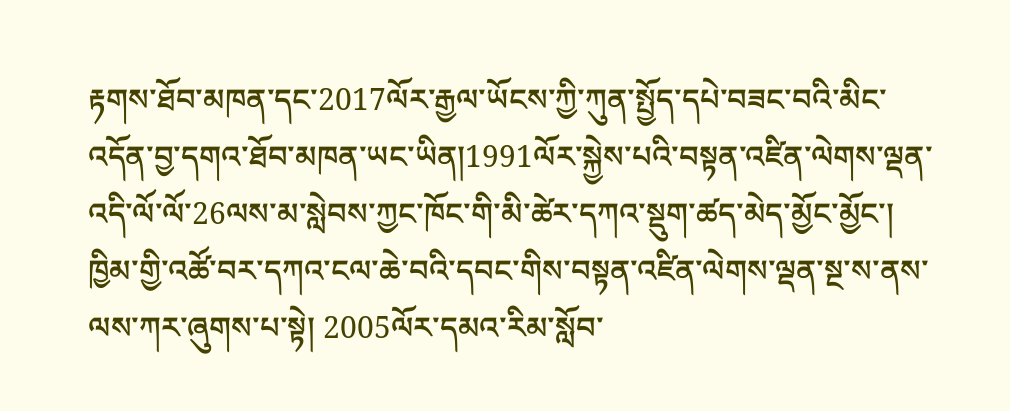རྟགས་ཐོབ་མཁན་དང་2017ལོར་རྒྱལ་ཡོངས་ཀྱི་ཀུན་སྤྱོད་དཔེ་བཟང་བའི་མིང་འདོན་བྱ་དགའ་ཐོབ་མཁན་ཡང་ཡིན།1991ལོར་སྐྱེས་པའི་བསྟན་འཛིན་ལེགས་ལྡན་འདི་ལོ་ལོ་26ལས་མ་སླེབས་ཀྱང་ཁོང་གི་མི་ཚེར་དཀའ་སྡུག་ཚད་མེད་མྱོང་མྱོང་།
ཁྱིམ་གྱི་འཚོ་བར་དཀའ་ངལ་ཆེ་བའི་དབང་གིས་བསྟན་འཛིན་ལེགས་ལྡན་སྔ་ས་ནས་ལས་ཀར་ཞུགས་པ་སྟེ། 2005ལོར་དམའ་རིམ་སློབ་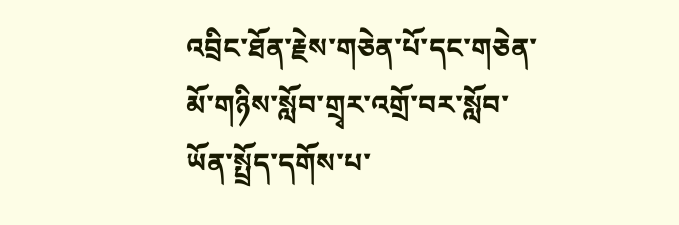འབྲིང་ཐོན་རྗེས་གཅེན་པོ་དང་གཅེན་མོ་གཉིས་སློབ་གྲྭར་འགྲོ་བར་སློབ་ཡོན་སྤྲོད་དགོས་པ་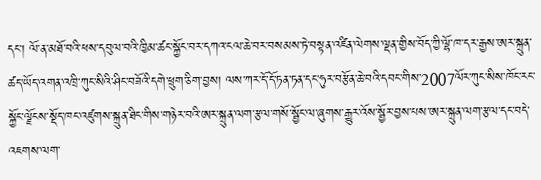དང་། ལོ་ན་མཐོ་བའི་ཕས་དབུལ་བའི་ཁྱིམ་ཚང་སྐྱོང་བར་དཀའ་ངལ་ཆེ་བར་བསམས་ཏེ་བསྟན་འཛིན་ལེགས་ལྡན་གྱིས་བོད་ཀྱི་ལྷོ་ཁ་དར་རྒྱས་ཨར་སྐྲུན་ཚད་ཡོད་འགན་འཁྲི་ཀུང་སིའི་ཤིང་བཟོའི་དགེ་ཕྲུག་ཅིག་བྱས། ལས་ཀར་དོ་དོ་ཏན་ཏན་དང་ཧུར་བརྩོན་ཆེ་བའི་དབང་གིས་2007ལོར་ཀུང་སིས་ཁོང་རང་སྐྱོང་ལྗོངས་སྡོད་ཁང་འཛུགས་སྐྲུན་ཐིང་གིས་གཉེར་བའི་ཨར་སྐྲུན་ལག་རྩལ་གསོ་སྦྱོང་ལ་ཞུགས་རྒྱུར་འོས་སྦྱོར་བྱས་པས་ཨར་སྐྲུན་ལག་རྩལ་དང་བདེ་འཇགས་ལག་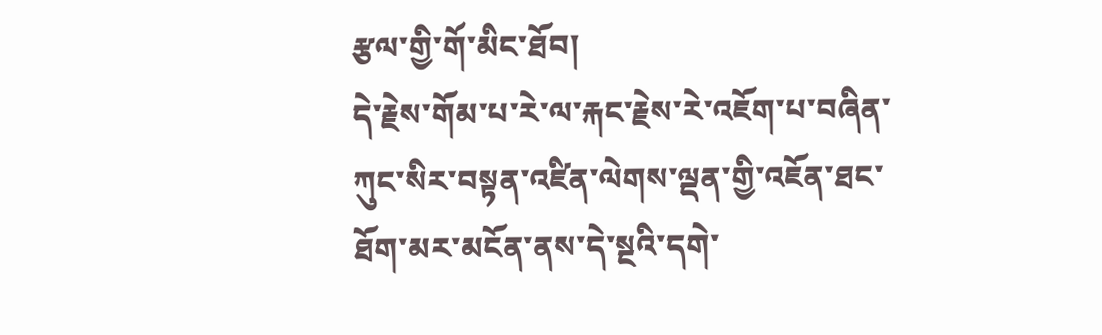རྩལ་གྱི་གོ་མིང་ཐོབ།
དེ་རྗེས་གོམ་པ་རེ་ལ་རྐང་རྗེས་རེ་འཇོག་པ་བཞིན་ཀུང་སིར་བསྟན་འཛིན་ལེགས་ལྡན་གྱི་འཇོན་ཐང་ཐོག་མར་མངོན་ནས་དེ་སྔའི་དགེ་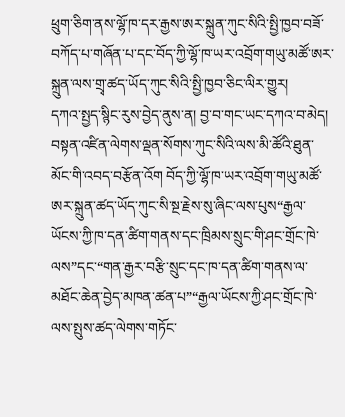ཕྲུག་ཅིག་ནས་ལྷོ་ཁ་དར་རྒྱས་ཨར་སྐྲུན་ཀུང་སིའི་སྤྱི་ཁྱབ་བཟོ་བཀོད་པ་གཞོན་པ་དང་བོད་ཀྱི་ལྷོ་ཁ་ཡར་འབྲོག་གཡུ་མཚོ་ཨར་སྐྲུན་ལས་གྲྭ་ཚད་ཡོད་ཀུང་སིའི་སྤྱི་ཁྱབ་ཅིང་ལིར་གྱུར།
དཀའ་སྤྱད་སྙིང་རུས་བྱེད་ནུས་ན། བྱ་བ་གང་ཡང་དཀའ་བ་མེད། བསྟན་འཛིན་ལེགས་ལྡན་སོགས་ཀུང་སིའི་ལས་མི་ཚོའི་ཐུན་མོང་གི་འབད་བརྩོན་འོག བོད་ཀྱི་ལྷོ་ཁ་ཡར་འབྲོག་གཡུ་མཚོ་ཨར་སྐྲུན་ཚད་ཡོད་ཀུང་སི་སྔ་རྗེས་སུ་ཞིང་ལས་པུས“རྒྱལ་ཡོངས་ཀྱི་ཁ་དན་ཚིག་གནས་དང་ཁྲིམས་སྲུང་གི་ཤང་གྲོང་ཁེ་ལས”དང་“གན་རྒྱར་བརྩི་སྲུང་དང་ཁ་དན་ཚིག་གནས་ལ་མཐོང་ཆེན་བྱེད་མཁན་ཚན་པ”“རྒྱལ་ཡོངས་ཀྱི་ཤང་གྲོང་ཁེ་ལས་སྤུས་ཚད་ལེགས་གཏོང་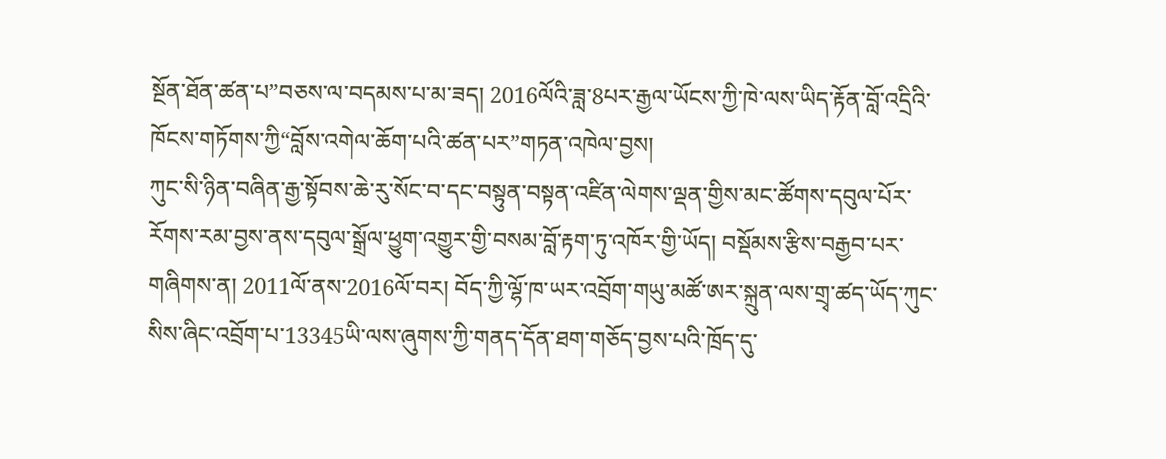སྔོན་ཐོན་ཚན་པ”བཅས་ལ་བདམས་པ་མ་ཟད། 2016ལོའི་ཟླ་8པར་རྒྱལ་ཡོངས་ཀྱི་ཁེ་ལས་ཡིད་རྟོན་བློ་འདྲིའི་ཁོངས་གཏོགས་ཀྱི“བློས་འགེལ་ཆོག་པའི་ཚན་པར”གཏན་འཁེལ་བྱས།
ཀུང་སི་ཉིན་བཞིན་རྒྱ་སྟོབས་ཆེ་རུ་སོང་བ་དང་བསྟུན་བསྟན་འཛིན་ལེགས་ལྡན་གྱིས་མང་ཚོགས་དབུལ་པོར་རོགས་རམ་བྱས་ནས་དབུལ་སྒྲོལ་ཕྱུག་འགྱུར་གྱི་བསམ་བློ་རྟག་ཏུ་འཁོར་གྱི་ཡོད། བསྡོམས་རྩིས་བརྒྱབ་པར་གཞིགས་ན། 2011ལོ་ནས་2016ལོ་བར། བོད་ཀྱི་ལྷོ་ཁ་ཡར་འབྲོག་གཡུ་མཚོ་ཨར་སྐྲུན་ལས་གྲྭ་ཚད་ཡོད་ཀུང་སིས་ཞིང་འབྲོག་པ་13345ཡི་ལས་ཞུགས་ཀྱི་གནད་དོན་ཐག་གཅོད་བྱས་པའི་ཁྲོད་དུ་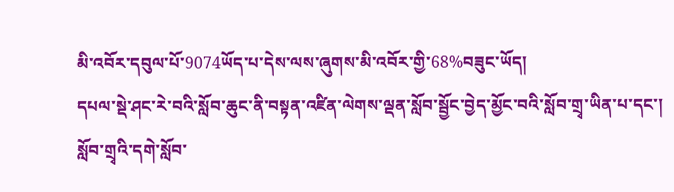མི་འབོར་དབུལ་པོ་9074ཡོད་པ་དེས་ལས་ཞུགས་མི་འབོར་གྱི་68%བཟུང་ཡོད།
དཔལ་སྡེ་ཤང་རེ་བའི་སློབ་ཆུང་ནི་བསྟན་འཛིན་ལེགས་ལྡན་སློབ་སྦྱོང་བྱེད་མྱོང་བའི་སློབ་གྲྭ་ཡིན་པ་དང་། སློབ་གྲྭའི་དགེ་སློབ་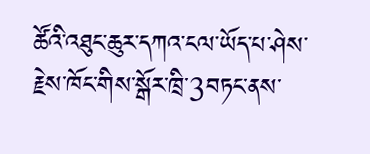ཚོའི་འཐུང་ཆུར་དཀའ་ངལ་ཡོད་པ་ཤེས་རྗེས་ཁོང་གིས་སྒོར་ཁྲི་3བཏང་ནས་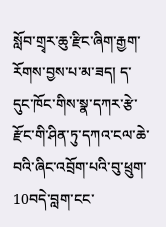སློབ་གྲྭར་ཆུ་རྫིང་ཞིག་རྒྱག་རོགས་བྱས་པ་མ་ཟད། ད་དུང་ཁོང་གིས་སྣ་དཀར་རྩེ་རྫོང་གི་ཤིན་ཏུ་དཀའ་ངལ་ཆེ་བའི་ཞིང་འབྲོག་པའི་བུ་ཕྲུག་10བདེ་བླག་ངང་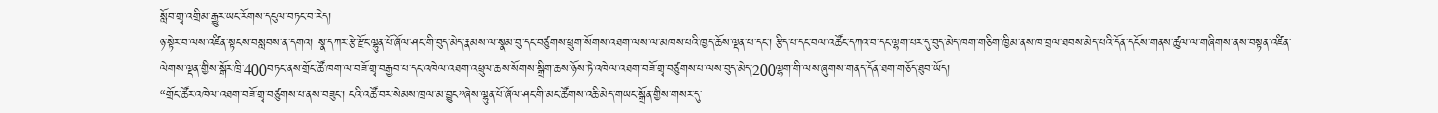སློབ་གྲྭ་འགྲིམ་རྒྱུར་ཡང་རོགས་དངུལ་བཏང་བ་རེད།
ཉ་སྟེར་བ་ལས་འཛིན་སྟངས་བསླབས་ན་དགའ། སྣ་དཀར་རྩེ་རྫོང་ལྷུན་པོ་ཞོལ་ཤང་གི་བུད་མེད་རྣམས་ལ་སྣམ་བུ་དང་བཙུགས་ཕྲུག་སོགས་འཐག་ལས་ལ་མཁས་པའི་ཁྱད་ཆོས་ལྡན་པ་དང་། རྩིད་པ་དང་བལ་འཚོང་དཀའ་བ་དང་ལྷག་པར་དུ་བུད་མེད་ཁག་གཅིག་ཁྱིམ་ནས་ཁ་བྲལ་ཐབས་མེད་པའི་དོན་དངོས་གནས་ཚུལ་ལ་གཞིགས་ནས་བསྟན་འཛིན་ལེགས་ལྡན་གྱིས་སྒོར་ཁྲི་400བཏང་ནས་གྲོང་ཚོ་ཁག་ལ་བཟོ་གྲྭ་བརྒྱབ་པ་དང་འཁེལ་འཐག་འཕྲུལ་ཆས་སོགས་སྒྲིག་ཆས་ཉོས་ཏེ་འཁེལ་འཐག་བཟོ་གྲྭ་བཙུགས་པ་ལས་བུད་མེད་200ལྷག་གི་ལས་ཞུགས་གནད་དོན་ཐག་གཅོད་ཐུབ་ཡོད།
“གྲོང་ཚོར་འཁེལ་འཐག་བཟོ་གྲྭ་བཙུགས་པ་ནས་བཟུང་། ངའི་འཚོ་བར་སེམས་ཁྲལ་མ་བྱུང”ཞེས་ལྷུན་པོ་ཞོལ་ཤང་གི་མང་ཚོགས་འཆི་མེད་གཡང་སྒྲོན་གྱིས་གསར་དུ་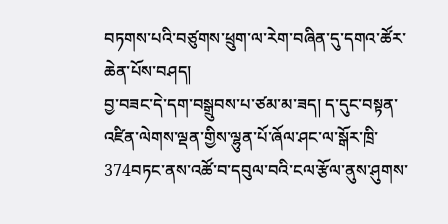བཏགས་པའི་བཙུགས་ཕྲུག་ལ་རེག་བཞིན་དུ་དགའ་ཚོར་ཆེན་པོས་བཤད།
བྱ་བཟང་དེ་དག་བསྒྲུབས་པ་ཙམ་མ་ཟད། ད་དུང་བསྟན་འཛིན་ལེགས་ལྡན་གྱིས་ལྷུན་པོ་ཞོལ་ཤང་ལ་སྒོར་ཁྲི་374བཏང་ནས་འཚོ་བ་དབུལ་བའི་ངལ་རྩོལ་ནུས་ཤུགས་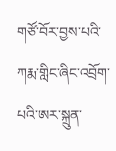གཙོ་བོར་བྱས་པའི་ཀརྨ་གླིང་ཞིང་འབྲོག་པའི་ཨར་སྐྲུན་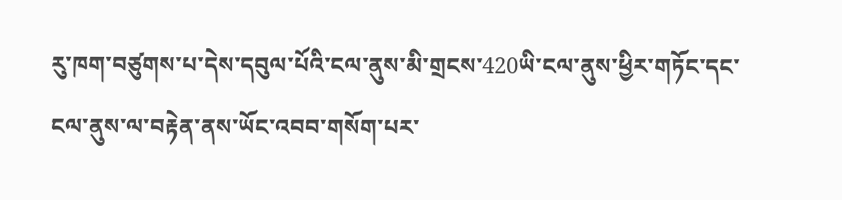རུ་ཁག་བཙུགས་པ་དེས་དབུལ་པོའི་ངལ་ནུས་མི་གྲངས་420ཡི་ངལ་ནུས་ཕྱིར་གཏོང་དང་ངལ་ནུས་ལ་བརྟེན་ནས་ཡོང་འབབ་གསོག་པར་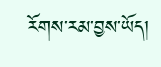རོགས་རམ་བྱས་ཡོད།